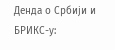Денда о Србији и БРИКС-у: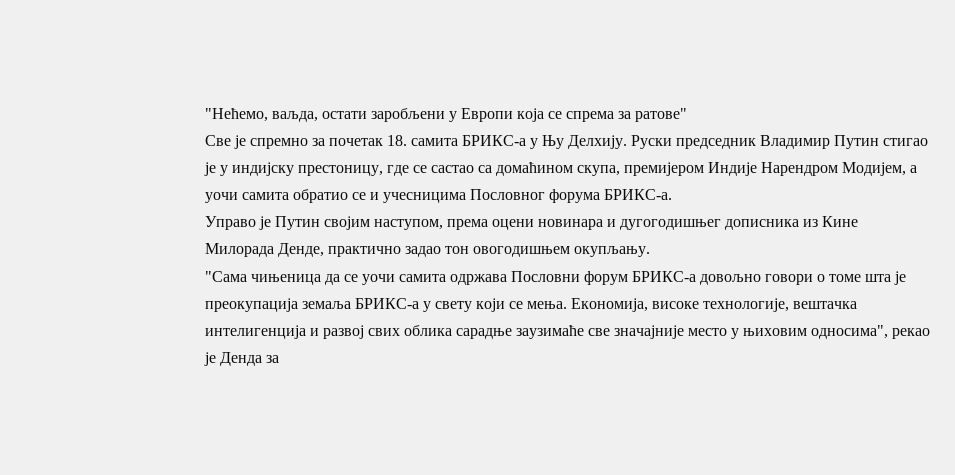"Нећемо, ваљда, остати заробљени у Европи која се спрема за ратове"
Све је спремно за почетак 18. самита БРИКС-а у Њу Делхију. Руски председник Владимир Путин стигао је у индијску престоницу, где се састао са домаћином скупа, премијером Индије Нарендром Модијем, а уочи самита обратио се и учесницима Пословног форума БРИКС-а.
Управо је Путин својим наступом, према оцени новинара и дугогодишњег дописника из Кине Милорада Денде, практично задао тон овогодишњем окупљању.
"Сама чињеница да се уочи самита одржава Пословни форум БРИКС-а довољно говори о томе шта је преокупација земаља БРИКС-а у свету који се мења. Економија, високе технологије, вештачка интелигенција и развој свих облика сарадње заузимаће све значајније место у њиховим односима", рекао је Денда за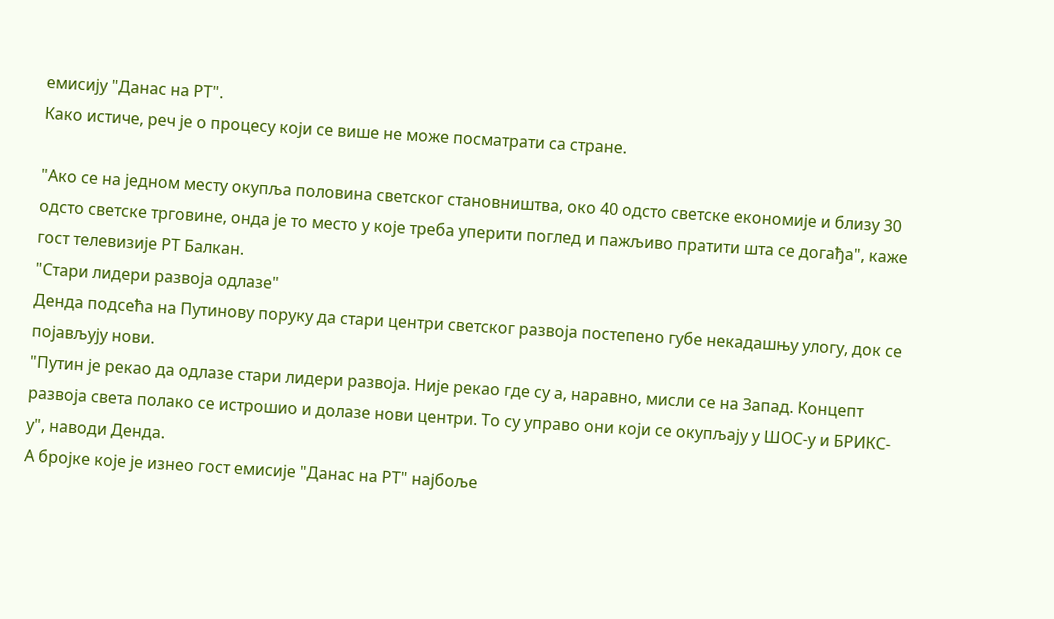емисију "Данас на РТ".
Како истиче, реч је о процесу који се више не може посматрати са стране.

"Ако се на једном месту окупља половина светског становништва, око 40 одсто светске економије и близу 30 одсто светске трговине, онда је то место у које треба уперити поглед и пажљиво пратити шта се догађа", каже гост телевизије РТ Балкан.
"Стари лидери развоја одлазе"
Денда подсећа на Путинову поруку да стари центри светског развоја постепено губе некадашњу улогу, док се појављују нови.
"Путин је рекао да одлазе стари лидери развоја. Није рекао где су а, наравно, мисли се на Запад. Концепт развоја света полако се истрошио и долазе нови центри. То су управо они који се окупљају у ШОС-у и БРИКС-у", наводи Денда.
А бројке које је изнео гост емисије "Данас на РТ" најбоље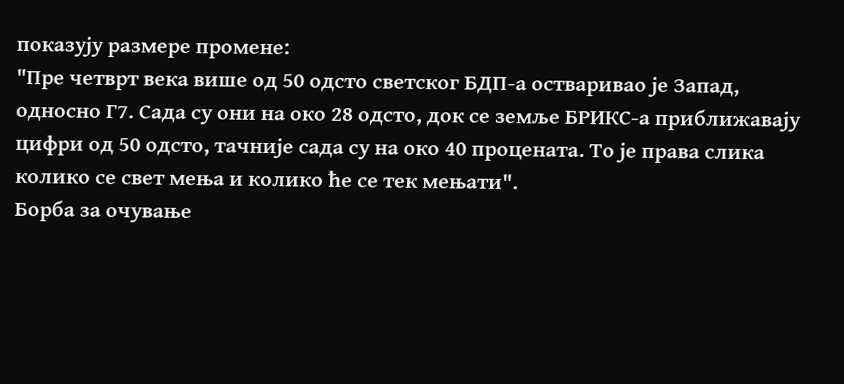показују размере промене:
"Пре четврт века више од 50 одсто светског БДП-а остваривао је Запад, односно Г7. Сада су они на око 28 одсто, док се земље БРИКС-а приближавају цифри од 50 одсто, тачније сада су на око 40 процената. То је права слика колико се свет мења и колико ће се тек мењати".
Борба за очување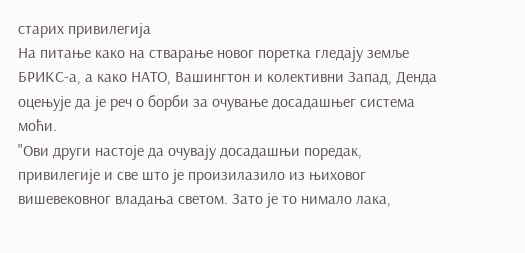старих привилегија
На питање како на стварање новог поретка гледају земље БРИКС-а, а како НАТО, Вашингтон и колективни Запад, Денда оцењује да је реч о борби за очување досадашњег система моћи.
"Ови други настоје да очувају досадашњи поредак, привилегије и све што је произилазило из њиховог вишевековног владања светом. Зато је то нимало лака,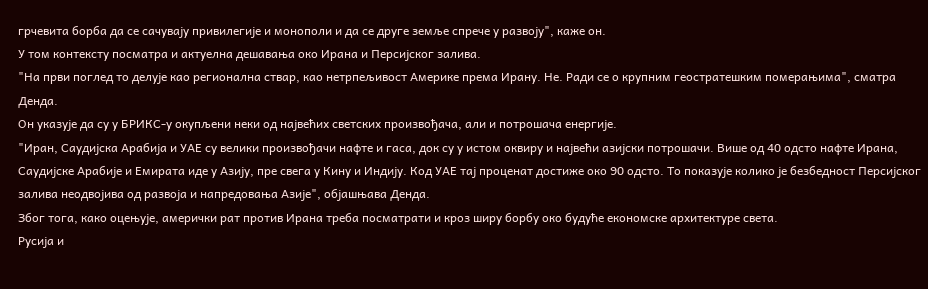грчевита борба да се сачувају привилегије и монополи и да се друге земље спрече у развоју", каже он.
У том контексту посматра и актуелна дешавања око Ирана и Персијског залива.
"На први поглед то делује као регионална ствар, као нетрпељивост Америке према Ирану. Не. Ради се о крупним геостратешким померањима", сматра Денда.
Он указује да су у БРИКС-у окупљени неки од највећих светских произвођача, али и потрошача енергије.
"Иран, Саудијска Арабија и УАЕ су велики произвођачи нафте и гаса, док су у истом оквиру и највећи азијски потрошачи. Више од 40 одсто нафте Ирана, Саудијске Арабије и Емирата иде у Азију, пре свега у Кину и Индију. Код УАЕ тај проценат достиже око 90 одсто. То показује колико је безбедност Персијског залива неодвојива од развоја и напредовања Азије", објашњава Денда.
Због тога, како оцењује, амерички рат против Ирана треба посматрати и кроз ширу борбу око будуће економске архитектуре света.
Русија и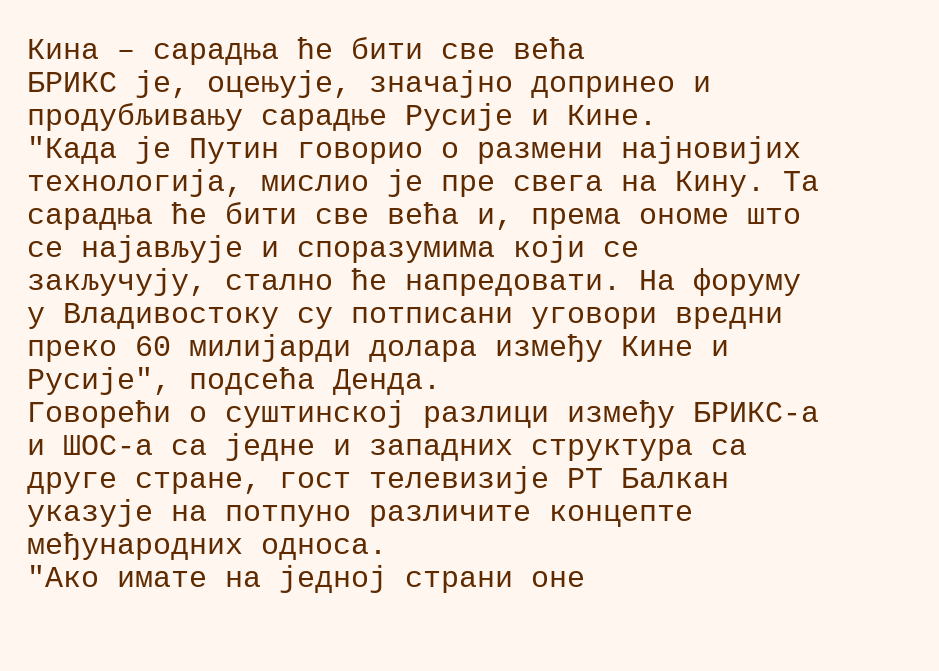Кина – сарадња ће бити све већа
БРИКС је, оцењује, значајно допринео и продубљивању сарадње Русије и Кине.
"Када је Путин говорио о размени најновијих технологија, мислио је пре свега на Кину. Та сарадња ће бити све већа и, према ономе што се најављује и споразумима који се закључују, стално ће напредовати. На форуму у Владивостоку су потписани уговори вредни преко 60 милијарди долара између Кине и Русије", подсећа Денда.
Говорећи о суштинској разлици између БРИКС-а и ШОС-а са једне и западних структура са друге стране, гост телевизије РТ Балкан указује на потпуно различите концепте међународних односа.
"Ако имате на једној страни оне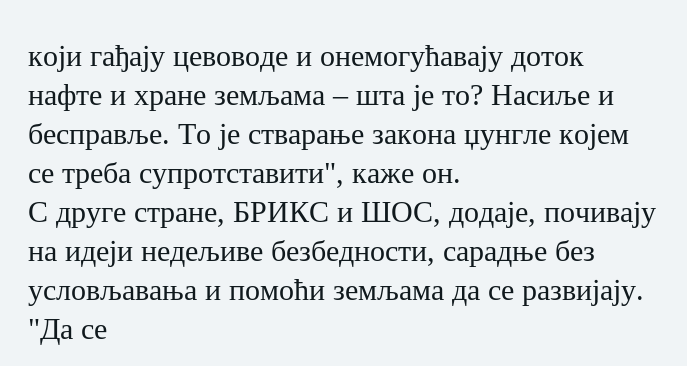који гађају цевоводе и онемогућавају доток нафте и хране земљама – шта је то? Насиље и бесправље. То је стварање закона џунгле којем се треба супротставити", каже он.
С друге стране, БРИКС и ШОС, додаје, почивају на идеји недељиве безбедности, сарадње без условљавања и помоћи земљама да се развијају.
"Да се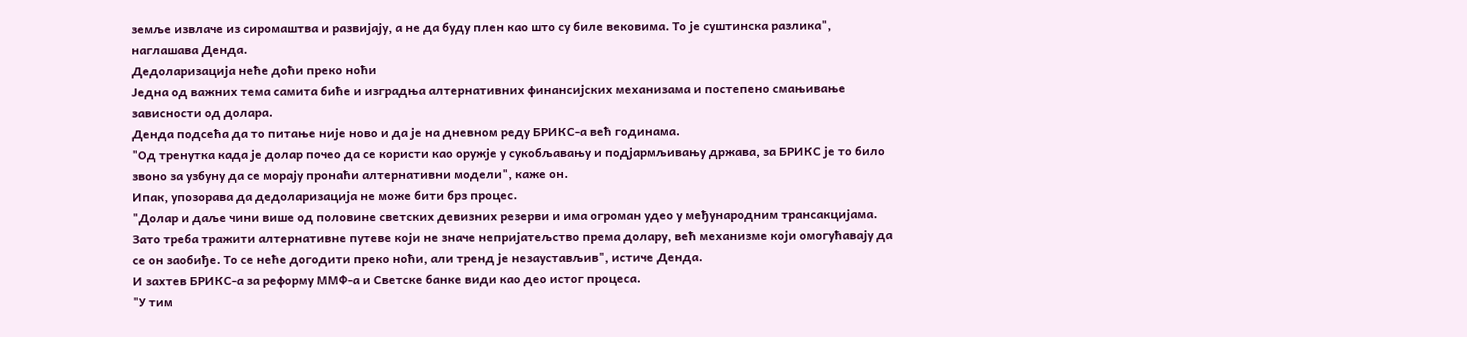земље извлаче из сиромаштва и развијају, а не да буду плен као што су биле вековима. То је суштинска разлика", наглашава Денда.
Дедоларизација неће доћи преко ноћи
Једна од важних тема самита биће и изградња алтернативних финансијских механизама и постепено смањивање зависности од долара.
Денда подсећа да то питање није ново и да је на дневном реду БРИКС-а већ годинама.
"Од тренутка када је долар почео да се користи као оружје у сукобљавању и подјармљивању држава, за БРИКС је то било звоно за узбуну да се морају пронаћи алтернативни модели", каже он.
Ипак, упозорава да дедоларизација не може бити брз процес.
"Долар и даље чини више од половине светских девизних резерви и има огроман удео у међународним трансакцијама. Зато треба тражити алтернативне путеве који не значе непријатељство према долару, већ механизме који омогућавају да се он заобиђе. То се неће догодити преко ноћи, али тренд је незаустављив", истиче Денда.
И захтев БРИКС-а за реформу ММФ-а и Светске банке види као део истог процеса.
"У тим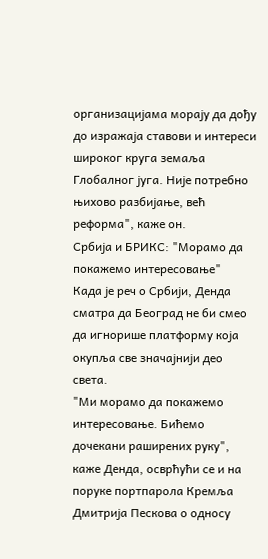организацијама морају да дођу до изражаја ставови и интереси широког круга земаља Глобалног југа. Није потребно њихово разбијање, већ реформа", каже он.
Србија и БРИКС: "Морамо да покажемо интересовање"
Када је реч о Србији, Денда сматра да Београд не би смео да игнорише платформу која окупља све значајнији део света.
"Ми морамо да покажемо интересовање. Бићемо дочекани раширених руку", каже Денда, осврћући се и на поруке портпарола Кремља Дмитрија Пескова о односу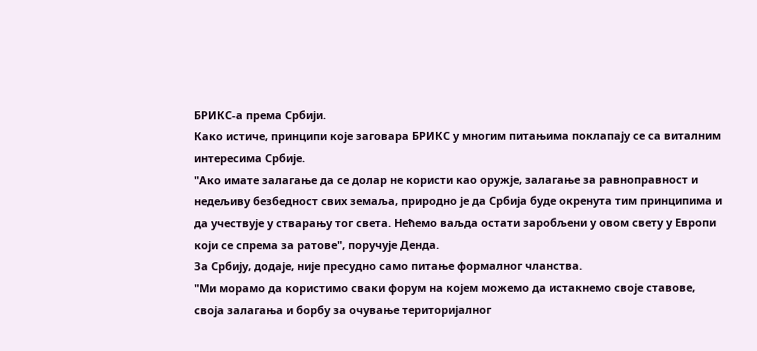БРИКС-а према Србији.
Како истиче, принципи које заговара БРИКС у многим питањима поклапају се са виталним интересима Србије.
"Ако имате залагање да се долар не користи као оружје, залагање за равноправност и недељиву безбедност свих земаља, природно је да Србија буде окренута тим принципима и да учествује у стварању тог света. Нећемо ваљда остати заробљени у овом свету у Европи који се спрема за ратове", поручује Денда.
За Србију, додаје, није пресудно само питање формалног чланства.
"Ми морамо да користимо сваки форум на којем можемо да истакнемо своје ставове, своја залагања и борбу за очување територијалног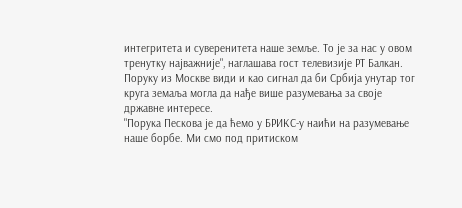интегритета и суверенитета наше земље. То је за нас у овом тренутку најважније", наглашава гост телевизије РТ Балкан.
Поруку из Москве види и као сигнал да би Србија унутар тог круга земаља могла да нађе више разумевања за своје државне интересе.
"Порука Пескова је да ћемо у БРИКС-у наићи на разумевање наше борбе. Ми смо под притиском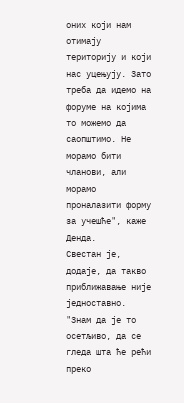оних који нам отимају територију и који нас уцењују. Зато треба да идемо на форуме на којима то можемо да саопштимо. Не морамо бити чланови, али морамо проналазити форму за учешће", каже Денда.
Свестан је, додаје, да такво приближавање није једноставно.
"Знам да је то осетљиво, да се гледа шта ће рећи преко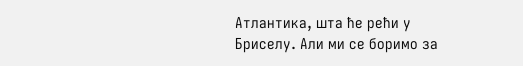Атлантика, шта ће рећи у Бриселу. Али ми се боримо за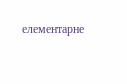елементарне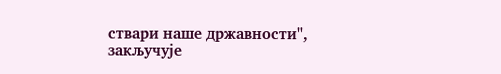ствари наше државности", закључује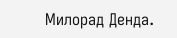Милорад Денда.